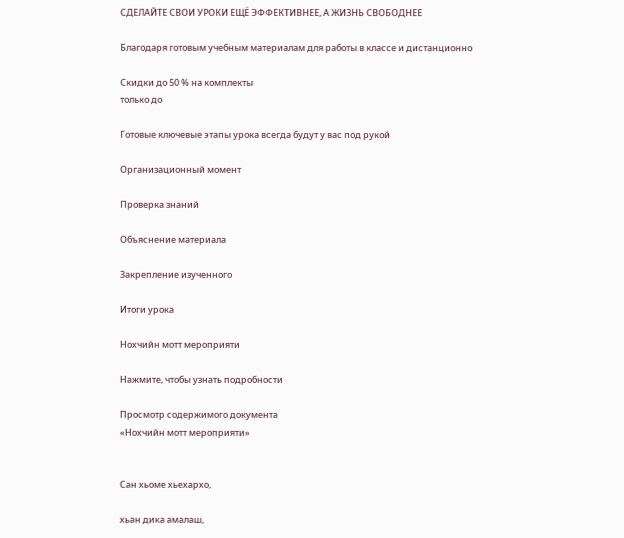СДЕЛАЙТЕ СВОИ УРОКИ ЕЩЁ ЭФФЕКТИВНЕЕ, А ЖИЗНЬ СВОБОДНЕЕ

Благодаря готовым учебным материалам для работы в классе и дистанционно

Скидки до 50 % на комплекты
только до

Готовые ключевые этапы урока всегда будут у вас под рукой

Организационный момент

Проверка знаний

Объяснение материала

Закрепление изученного

Итоги урока

Нохчийн мотт мероприяти

Нажмите, чтобы узнать подробности

Просмотр содержимого документа
«Нохчийн мотт мероприяти»


Сан хьоме хьехархо,

хьан дика амалаш,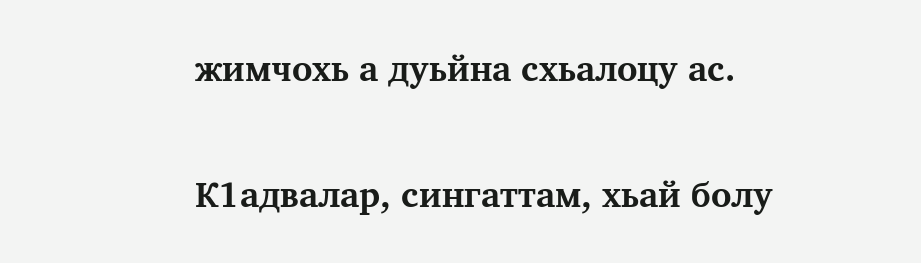жимчохь а дуьйна схьалоцу ас.

К1адвалар, сингаттам, хьай болу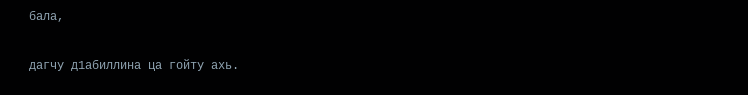бала,

дагчу д1абиллина ца гойту ахь.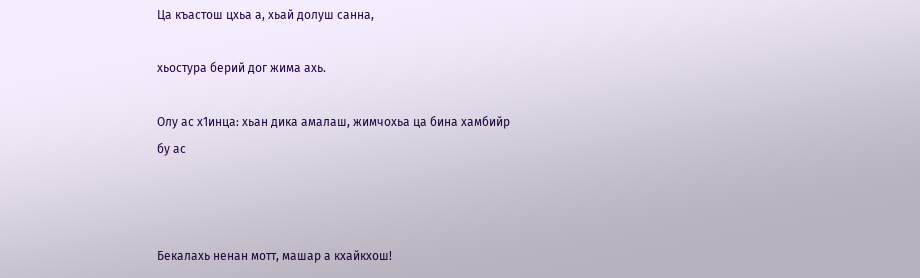Ца къастош цхьа а, хьай долуш санна,

хьостура берий дог жима ахь.

Олу ас х1инца: хьан дика амалаш, жимчохьа ца бина хамбийр бу ас



Бекалахь ненан мотт, машар а кхайкхош!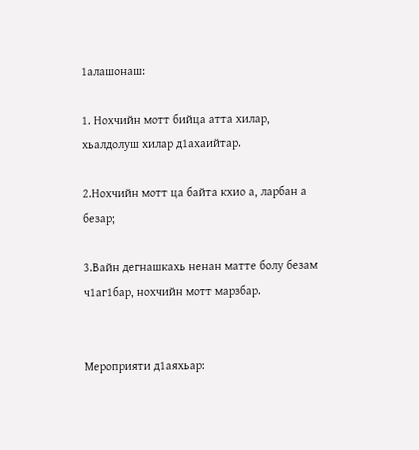1алашонаш:

1. Нохчийн мотт бийца атта хилар, хьалдолуш хилар д1ахаийтар.

2.Нохчийн мотт ца байта кхио а, ларбан а безар;

3.Вайн дегнашкахь ненан матте болу безам ч1аг1бар, нохчийн мотт марзбар.


Мероприяти д1аяхьар: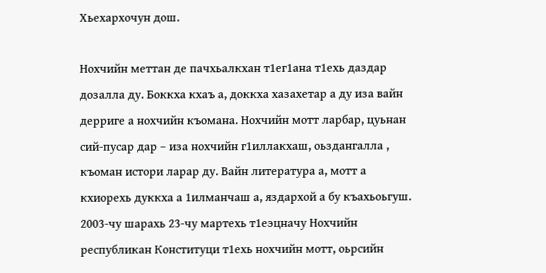Хьехархочун дош.

Нохчийн меттан де пачхьалкхан т1ег1ана т1ехь даздар дозалла ду. Боккха кхаъ а, доккха хазахетар а ду иза вайн дерриге а нохчийн къомана. Нохчийн мотт ларбар, цуьнан сий-пусар дар – иза нохчийн г1иллакхаш, оьздангалла , къоман истори ларар ду. Вайн литература а, мотт а кхиорехь дуккха а 1илманчаш а, яздархой а бу къахьоьгуш. 2003-чу шарахь 23-чу мартехь т1еэцначу Нохчийн республикан Конституци т1ехь нохчийн мотт, оьрсийн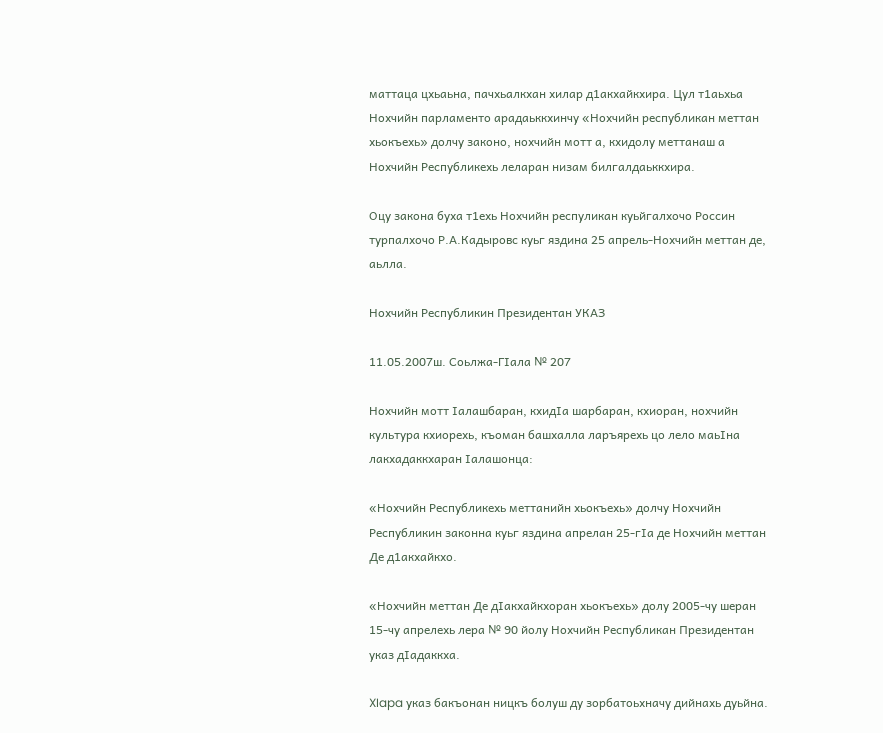маттаца цхьаьна, пачхьалкхан хилар д1акхайкхира. Цул т1аьхьа Нохчийн парламенто арадаьккхинчу «Нохчийн республикан меттан хьокъехь» долчу законо, нохчийн мотт а, кхидолу меттанаш а Нохчийн Республикехь леларан низам билгалдаьккхира.

Оцу закона буха т1ехь Нохчийн респуликан куьйгалхочо Россин турпалхочо Р.А.Кадыровс куьг яздина 25 апрель-Нохчийн меттан де, аьлла.

Нохчийн Республикин Президентан УКАЗ

11.05.2007ш. Соьлжа-ГIала № 207

Нохчийн мотт Iалашбаран, кхидIа шарбаран, кхиоран, нохчийн культура кхиорехь, къоман башхалла ларъярехь цо лело маьIна лакхадаккхаран Iалашонца:

«Нохчийн Республикехь меттанийн хьокъехь» долчу Нохчийн Республикин законна куьг яздина апрелан 25-гIа де Нохчийн меттан Де д1акхайкхо.

«Нохчийн меттан Де дIакхайкхоран хьокъехь» долу 2005-чу шеран 15-чу апрелехь лера № 90 йолу Нохчийн Республикан Президентан указ дIадаккха.

XIapa указ бакъонан ницкъ болуш ду зорбатоьхначу дийнахь дуьйна.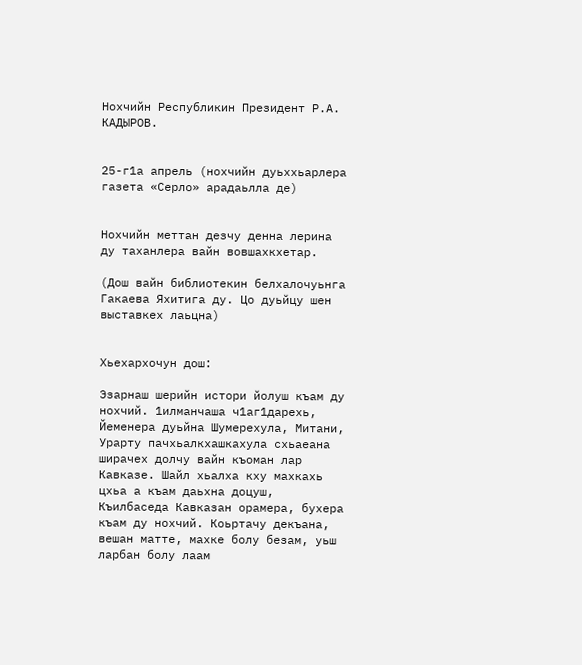Нохчийн Республикин Президент Р.А. КАДЫРОВ.


25-г1а апрель (нохчийн дуьххьарлера газета «Серло» арадаьлла де)


Нохчийн меттан дезчу денна лерина ду таханлера вайн вовшахкхетар.

(Дош вайн библиотекин белхалочуьнга Гакаева Яхитига ду. Цо дуьйцу шен выставкех лаьцна)


Хьехархочун дош:

Эзарнаш шерийн истори йолуш къам ду нохчий. 1илманчаша ч1аг1дарехь, Йеменера дуьйна Шумерехула, Митани, Урарту пачхьалкхашкахула схьаеана ширачех долчу вайн къоман лар Кавказе. Шайл хьалха кху махкахь цхьа а къам даьхна доцуш, Къилбаседа Кавказан орамера, бухера къам ду нохчий. Коьртачу декъана, вешан матте, махке болу безам, уьш ларбан болу лаам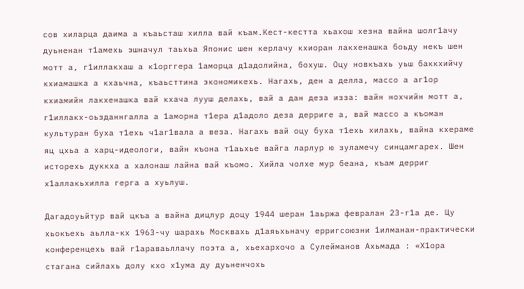сов хиларца даима а къаьсташ хилла вай къам.Кест-кестта хьахош хезна вайна шолг1ачу дуьненан т1амехь эшначул таьхьа Японис шен керлачу кхиоран лакхенашка боьду некъ шен мотт а, г1иллакхаш а к1орггера 1аморца д1адолийна, бохуш. Оцу новкъахь уьш баккхийчу кхиамашка а кхаьчна, къаьсттина экономикехь. Нагахь, ден а делла, массо а аг1ор кхиамийн лакхенашка вай кхача лууш делахь, вай а дан деза изза: вайн нохчийн мотт а, г1иллакх-оьзданнгалла а 1аморна т1ера д1адоло деза дерриге а, вай массо а къоман культуран буха т1ехь ч1аг1вала а веза. Нагахь вай оцу буха т1ехь хилахь, вайна кхераме яц цхьа а харц-идеологи, вайн къона т1аьхье вайга ларлур ю зуламечу синцамгарех. Шен исторехь дуккха а халонаш лайна вай къомо. Хийла чолхе мур беана, къам дерриг х1аллакьхилла герга а хуьлуш.

Дагадоуьйтур вай цкъа а вайна дицлур доцу 1944 шеран 1аьржа февралан 23-г1а де. Цу хьокъехь аьлла-кх 1963-чу шарахь Москвахь д1аяьхьначу ерригсоюзни 1илманан-практически конференцехь вай г1араваьллачу поэта а, хьехархочо а Сулейманов Ахьмада : «Х1ора стагана сийлахь долу кхо х1ума ду дуьненчохь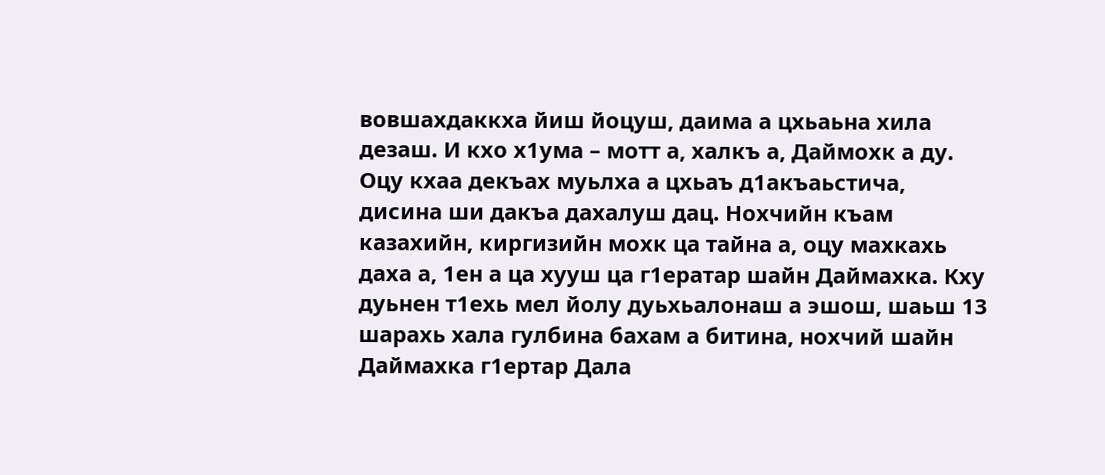вовшахдаккха йиш йоцуш, даима а цхьаьна хила дезаш. И кхо х1ума – мотт а, халкъ а, Даймохк а ду. Оцу кхаа декъах муьлха а цхьаъ д1акъаьстича, дисина ши дакъа дахалуш дац. Нохчийн къам казахийн, киргизийн мохк ца тайна а, оцу махкахь даха а, 1ен а ца хууш ца г1ератар шайн Даймахка. Кху дуьнен т1ехь мел йолу дуьхьалонаш а эшош, шаьш 13 шарахь хала гулбина бахам а битина, нохчий шайн Даймахка г1ертар Дала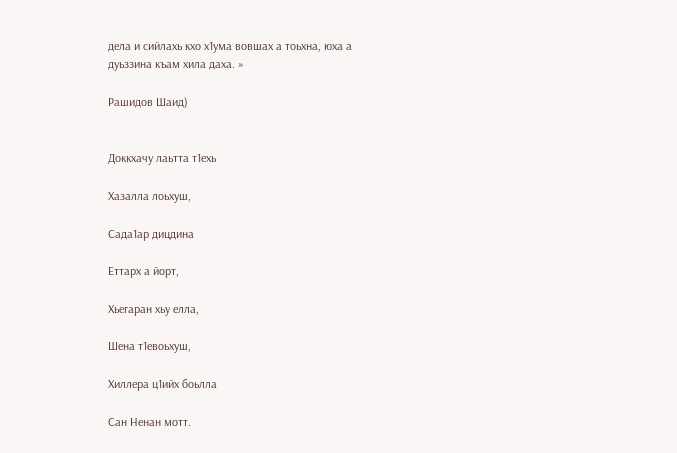дела и сийлахь кхо х1ума вовшах а тоьхна, юха а дуьззина къам хила даха. »

Рашидов Шаид)


Доккхачу лаьтта т1ехь

Хазалла лоьхуш,

Сада1ар дицдина

Еттарх а йорт,

Хьегаран хьу елла,

Шена т1евоьхуш,

Хиллера ц1ийх боьлла

Сан Ненан мотт.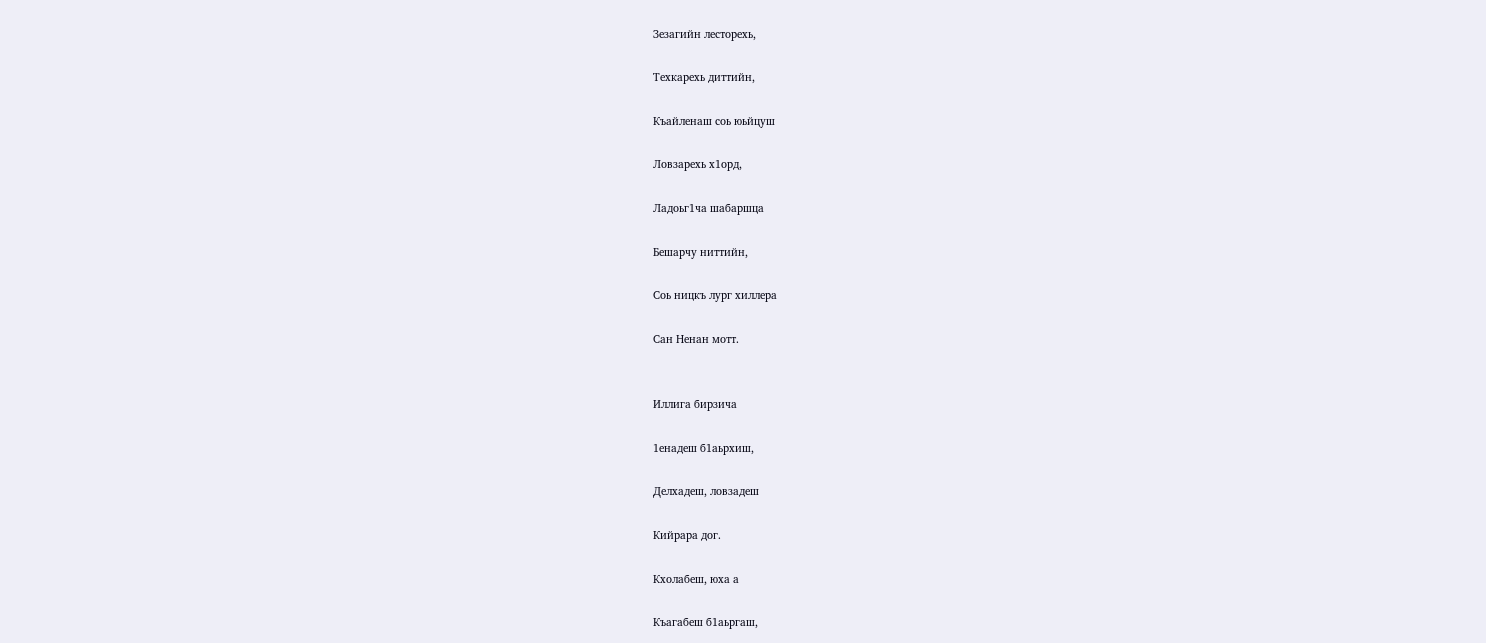Зезагийн лесторехь,

Техкарехь диттийн,

Къайленаш соь юьйцуш

Ловзарехь х1орд,

Ладоьг1ча шабаршца

Бешарчу ниттийн,

Соь ницкъ лург хиллера

Сан Ненан мотт.


Иллига бирзича

1енадеш б1аьрхиш,

Делхадеш, ловзадеш

Кийрара дог.

Кхолабеш, юха а

Къагабеш б1аьргаш,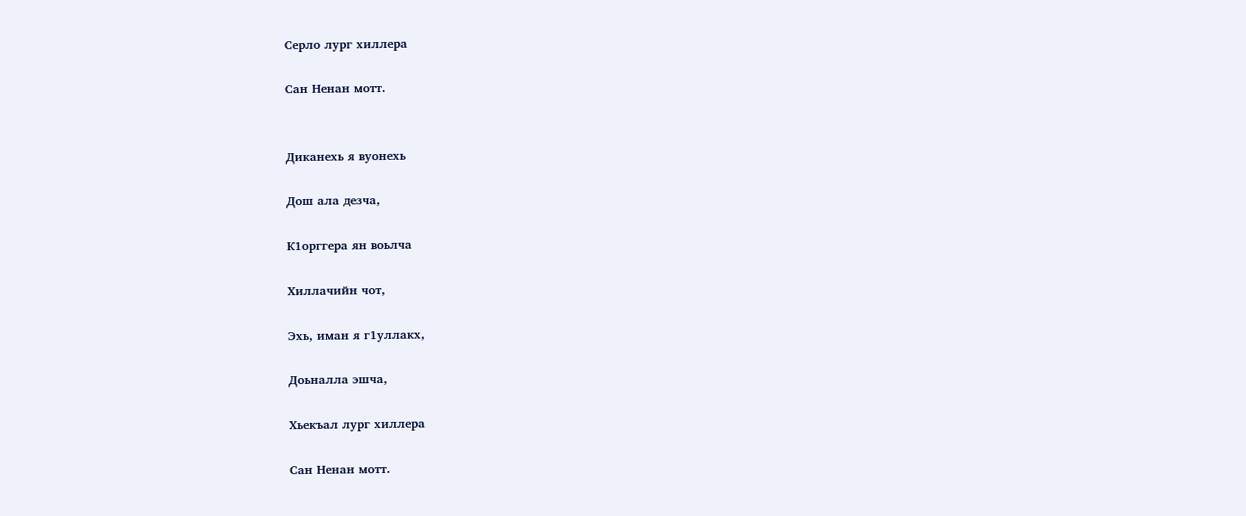Серло лург хиллера

Сан Ненан мотт.


Диканехь я вуонехь

Дош ала дезча,

К1орггера ян воьлча

Хиллачийн чот,

Эхь, иман я г1уллакх,

Доьналла эшча,

Хьекъал лург хиллера

Сан Ненан мотт.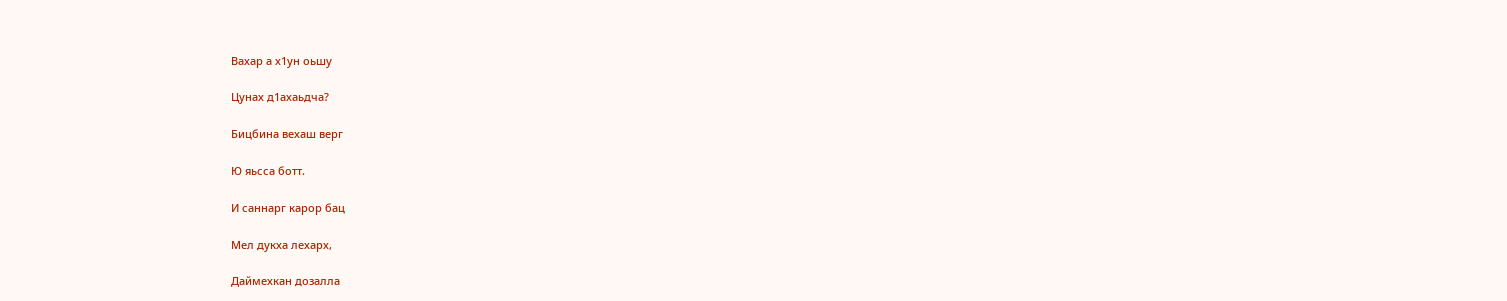Вахар а х1ун оьшу

Цунах д1ахаьдча?

Бицбина вехаш верг

Ю яьсса ботт.

И саннарг карор бац

Мел дукха лехарх,

Даймехкан дозалла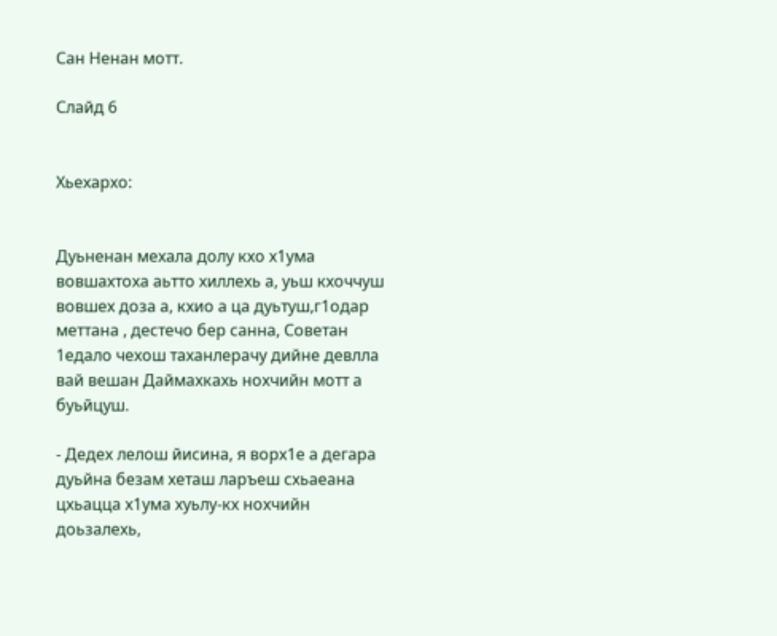Сан Ненан мотт.

Слайд 6


Хьехархо:


Дуьненан мехала долу кхо х1ума вовшахтоха аьтто хиллехь а, уьш кхоччуш вовшех доза а, кхио а ца дуьтуш,г1одар меттана , дестечо бер санна, Советан 1едало чехош таханлерачу дийне девлла вай вешан Даймахкахь нохчийн мотт а буьйцуш.

- Дедех лелош йисина, я ворх1е а дегара дуьйна безам хеташ ларъеш схьаеана цхьацца х1ума хуьлу-кх нохчийн доьзалехь,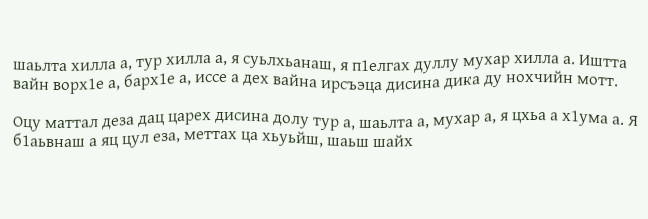шаьлта хилла а, тур хилла а, я суьлхьанаш, я п1елгах дуллу мухар хилла а. Иштта вайн ворх1е а, барх1е а, иссе а дех вайна ирсъэца дисина дика ду нохчийн мотт.

Оцу маттал деза дац царех дисина долу тур а, шаьлта а, мухар а, я цхьа а х1ума а. Я б1аьвнаш а яц цул еза, меттах ца хьуьйш, шаьш шайх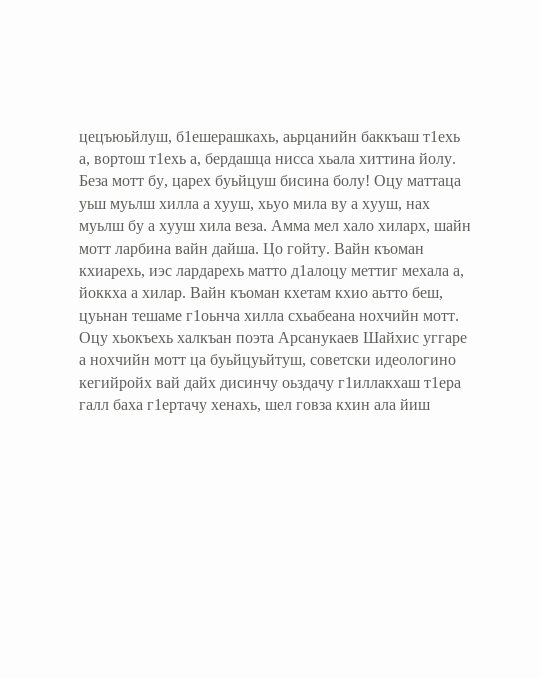цецъюьйлуш, б1ешерашкахь, аьрцанийн баккъаш т1ехь а, вортош т1ехь а, бердашца нисса хьала хиттина йолу. Беза мотт бу, царех буьйцуш бисина болу! Оцу маттаца уьш муьлш хилла а хууш, хьуо мила ву а хууш, нах муьлш бу а хууш хила веза. Амма мел хало хиларх, шайн мотт ларбина вайн дайша. Цо гойту. Вайн къоман кхиарехь, иэс лардарехь матто д1алоцу меттиг мехала а, йоккха а хилар. Вайн къоман кхетам кхио аьтто беш, цуьнан тешаме г1оьнча хилла схьабеана нохчийн мотт. Оцу хьокъехь халкъан поэта Арсанукаев Шайхис уггаре а нохчийн мотт ца буьйцуьйтуш, советски идеологино кегийройх вай дайх дисинчу оьздачу г1иллакхаш т1ера галл баха г1ертачу хенахь, шел говза кхин ала йиш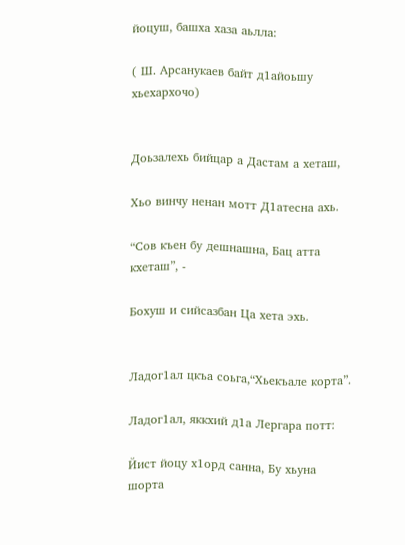йоцуш, башха хаза аьлла:

( Ш. Арсанукаев байт д1айоьшу хьехархочо)


Доьзалехь бийцар а Дастам а хеташ,

Хьо винчу ненан мотт Д1атесна ахь.

“Сов къен бу дешнашна, Бац атта кхеташ”, -

Бохуш и сийсазбан Ца хета эхь.


Ладог1ал цкъа соьга,“Хьекъале корта”.

Ладог1ал, яккхий д1а Лергара потт:

Йист йоцу х1орд санна, Бу хьуна шорта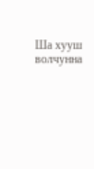Ша хууш волчунна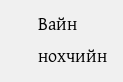Вайн нохчийн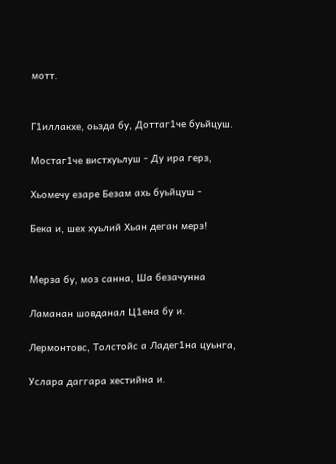мотт.


Г1иллакхе, оьзда бу, Доттаг1че буьйцуш.

Мостаг1че вистхуьлуш - Ду ира герз,

Хьомечу езаре Безам ахь буьйцуш -

Бека и, шех хуьлий Хьан деган мерз!


Мерза бу, моз санна, Ша безачунна

Ламанан шовданал Ц1ена бу и.

Лермонтовс, Толстойс а Ладег1на цуьнга,

Услара даггара хестийна и.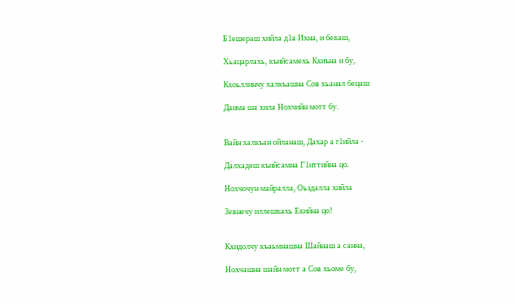Б1ешераш хийла д1а Ихна, и бекаш,

Хьацарлахь, къийсамехь Кхиъна и бу,

Кхоьллинчу халкъашна Сов хьанал бецаш

Даима ша хила Нохчийн мотт бу.


Вайн халкъан ойланаш, Дахар а г1ийла -

Далхадеш къийсамна Г1иттийна цо.

Нохчочун майралла, Оьздалла хийла

Зевнечу иллешкахь Екийна цо!


Кхидолчу къаьмнашна Шайнаш а санна,

Нохчашна шайн мотт а Сов хьоме бу,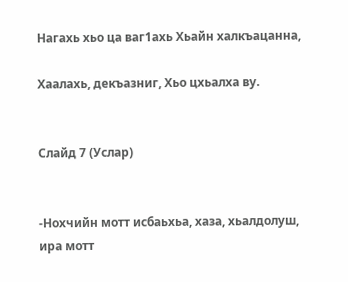Нагахь хьо ца ваг1ахь Хьайн халкъацанна,

Хаалахь, декъазниг, Хьо цхьалха ву.


Слайд 7 (Услар)


-Нохчийн мотт исбаьхьа, хаза, хьалдолуш, ира мотт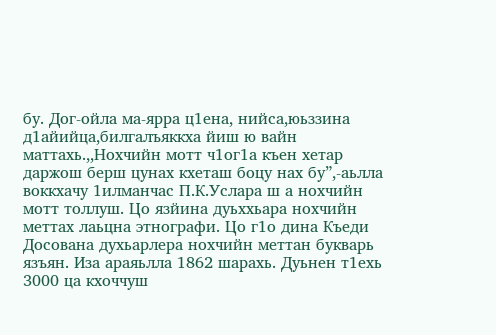бу. Дог-ойла ма-ярра ц1ена, нийса,юьззина д1айийца,билгалъяккха йиш ю вайн маттахь.,,Нохчийн мотт ч1ог1а къен хетар даржош берш цунах кхеташ боцу нах бу”,-аьлла воккхачу 1илманчас П.К.Услара ш а нохчийн мотт толлуш. Цо язйина дуьххьара нохчийн меттах лаьцна этнографи. Цо г1о дина Къеди Досована духьарлера нохчийн меттан букварь язъян. Иза араяьлла 1862 шарахь. Дуьнен т1ехь 3000 ца кхоччуш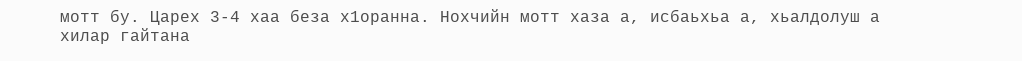мотт бу. Царех 3-4 хаа беза х1оранна. Нохчийн мотт хаза а, исбаьхьа а, хьалдолуш а хилар гайтана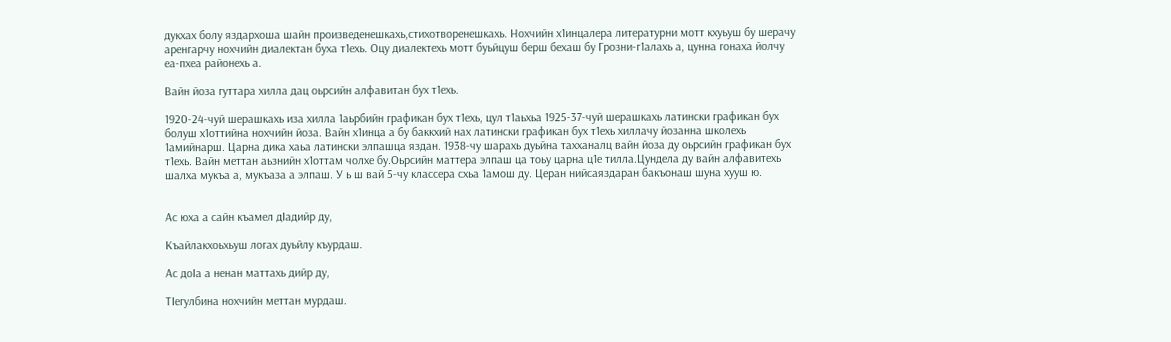дукхах болу яздархоша шайн произведенешкахь,стихотворенешкахь. Нохчийн х1инцалера литературни мотт кхуьуш бу шерачу аренгарчу нохчийн диалектан буха т1ехь. Оцу диалектехь мотт буьйцуш берш бехаш бу Грозни-г1алахь а, цунна гонаха йолчу еа-пхеа районехь а.

Вайн йоза гуттара хилла дац оьрсийн алфавитан бух т1ехь.

1920-24-чуй шерашкахь иза хилла 1аьрбийн графикан бух т1ехь, цул т1аьхьа 1925-37-чуй шерашкахь латински графикан бух болуш х1оттийна нохчийн йоза. Вайн х1инца а бу баккхий нах латински графикан бух т1ехь хиллачу йозанна школехь 1амийнарш. Царна дика хаьа латински элпашца яздан. 1938-чу шарахь дуьйна тахханалц вайн йоза ду оьрсийн графикан бух т1ехь. Вайн меттан аьзнийн х1оттам чолхе бу.Оьрсийн маттера элпаш ца тоьу царна ц1е тилла.Цундела ду вайн алфавитехь шалха мукъа а, мукъаза а элпаш. У ь ш вай 5-чу классера схьа 1амош ду. Церан нийсаяздаран бакъонаш шуна хууш ю.


Ас юха а сайн къамел дIадийр ду,

Къайлакхоьхьуш логах дуьйлу къурдаш.

Ас доIа а ненан маттахь дийр ду,

ТIегулбина нохчийн меттан мурдаш.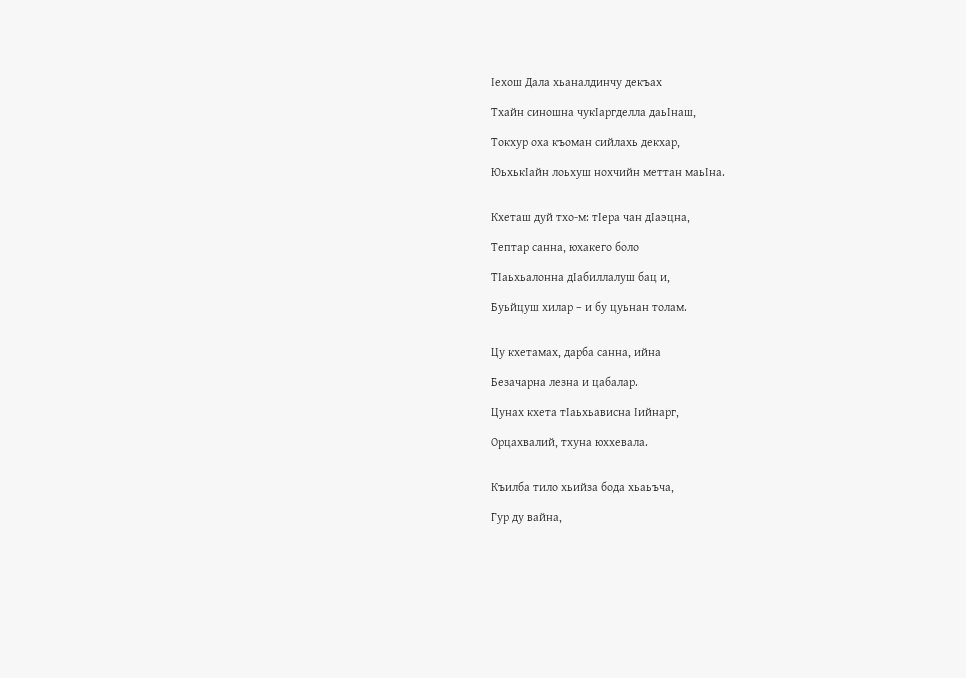Iехош Дала хьаналдинчу декъах

Тхайн синошна чукIаргделла даьIнаш,

Токхур оха къоман сийлахь декхар,

ЮьхькIайн лоьхуш нохчийн меттан маьIна.


Кхеташ дуй тхо-м: тIера чан дIаэцна,

Тептар санна, юхакего боло

ТIаьхьалонна дIабиллалуш бац и,

Буьйцуш хилар – и бу цуьнан толам.


Цу кхетамах, дарба санна, ийна

Безачарна лезна и цабалар.

Цунах кхета тIаьхьависна Iийнарг,

Орцахвалий, тхуна юххевала.


Къилба тило хьийза бода хьаьъча,

Гур ду вайна,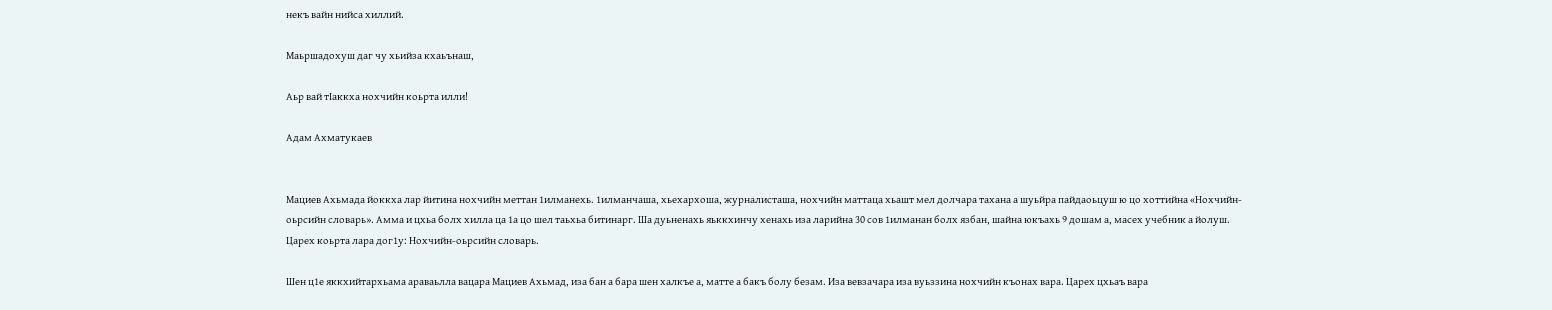некъ вайн нийса хиллий.

Маьршадохуш даг чу хьийза кхаьънаш,

Аьр вай тIаккха нохчийн коьрта илли!

Адам Ахматукаев


Мациев Ахьмада йоккха лар йитина нохчийн меттан 1илманехь. 1илманчаша, хьехархоша, журналисташа, нохчийн маттаца хьашт мел долчара тахана а шуьйра пайдаоьцуш ю цо хоттийна «Нохчийн-оьрсийн словарь». Амма и цхьа болх хилла ца 1а цо шел таьхьа битинарг. Ша дуьненахь яьккхинчу хенахь иза ларийна 30 сов 1илманан болх язбан, шайна юкъахь 9 дошам а, масех учебник а йолуш. Царех коьрта лара дог1у: Нохчийн-оьрсийн словарь.

Шен ц1е яккхийтархьама араваьлла вацара Мациев Ахьмад, иза бан а бара шен халкъе а, матте а бакъ болу безам. Иза вевзачара иза вуьззина нохчийн къонах вара. Царех цхьаъ вара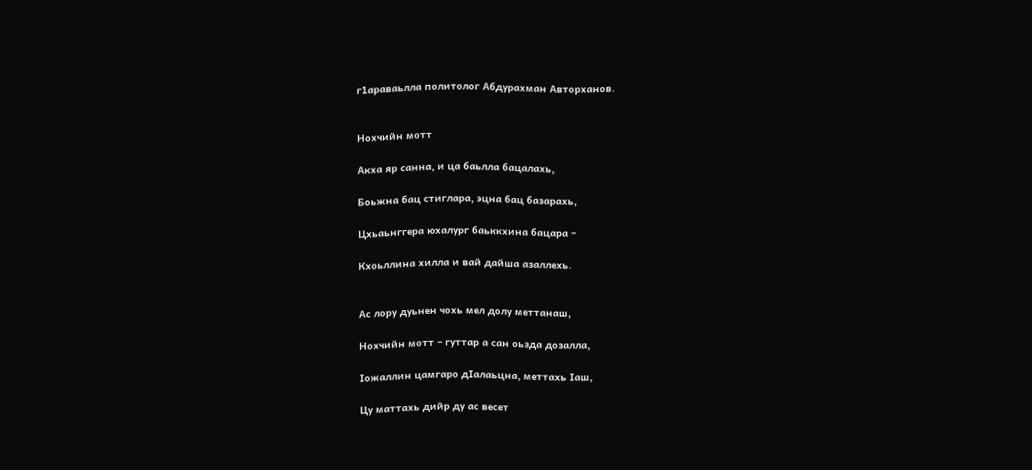г1араваьлла политолог Абдурахман Авторханов.


Нохчийн мотт

Акха яр санна, и ца баьлла бацалахь,

Боьжна бац стиглара, эцна бац базарахь,

Цхьаьнггера юхалург баьккхина бацара –

Кхоьллина хилла и вай дайша азаллехь.


Ас лору дуьнен чохь мел долу меттанаш,

Нохчийн мотт – гуттар а сан оьзда дозалла,

Iожаллин цамгаро дIалаьцна, меттахь Iаш,

Цу маттахь дийр ду ас весет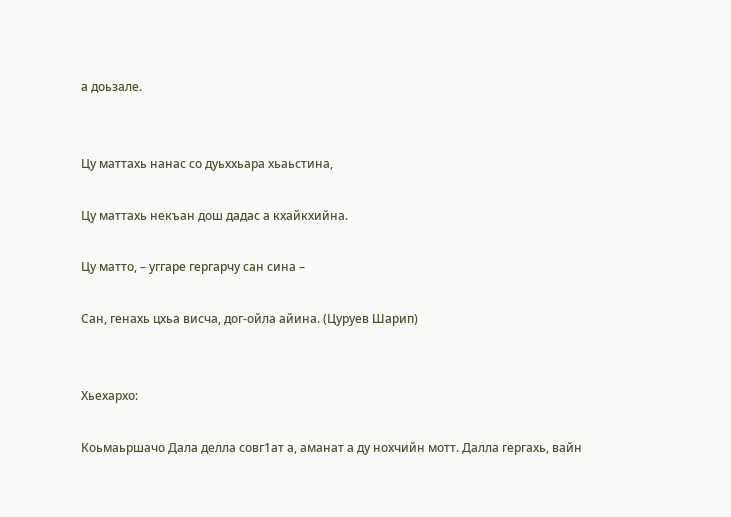а доьзале.


Цу маттахь нанас со дуьххьара хьаьстина,

Цу маттахь некъан дош дадас а кхайкхийна.

Цу матто, – уггаре гергарчу сан сина –

Сан, генахь цхьа висча, дог-ойла айина. (Цуруев Шарип)


Хьехархо:

Коьмаьршачо Дала делла совг1ат а, аманат а ду нохчийн мотт. Далла гергахь, вайн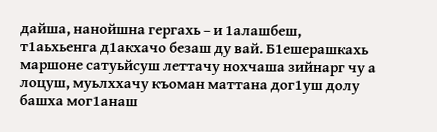дайша, нанойшна гергахь – и 1алашбеш, т1аьхьенга д1акхачо безаш ду вай. Б1ешерашкахь маршоне сатуьйсуш леттачу нохчаша зийнарг чу а лоцуш, муьлххачу къоман маттана дог1уш долу башха мог1анаш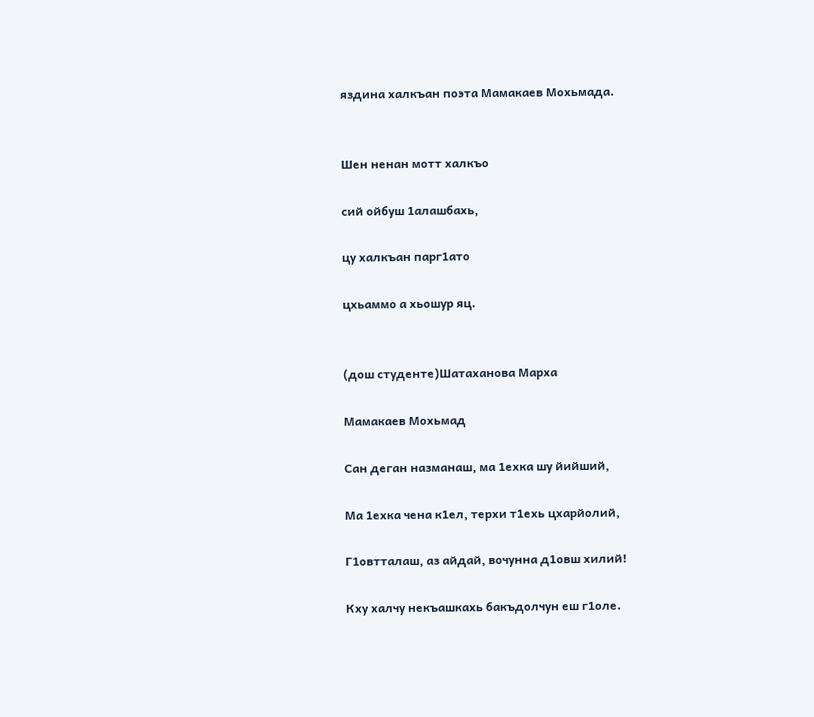яздина халкъан поэта Мамакаев Мохьмада.


Шен ненан мотт халкъо

сий ойбуш 1алашбахь,

цу халкъан парг1ато

цхьаммо а хьошур яц.


(дош студенте)Шатаханова Марха

Мамакаев Мохьмад

Сан деган назманаш, ма 1ехка шу йийший,

Ма 1ехка чена к1ел, терхи т1ехь цхарйолий,

Г1овтталаш, аз айдай, вочунна д1овш хилий!

Кху халчу некъашкахь бакъдолчун еш г1оле.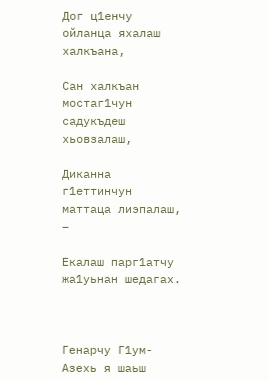Дог ц1енчу ойланца яхалаш халкъана,

Сан халкъан мостаг1чун садукъдеш хьовзалаш,

Диканна г1еттинчун маттаца лиэпалаш, –

Екалаш парг1атчу жа1уьнан шедагах.



Генарчу Г1ум-Азехь я шаьш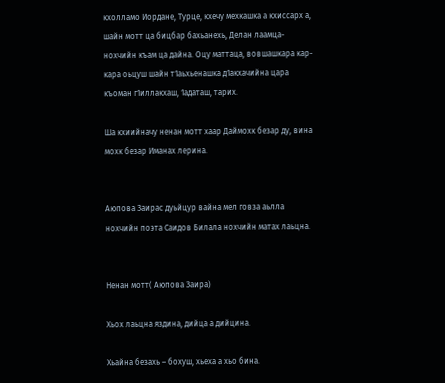кхолламо Иордане, Турце, кхечу мехкашка а кхиссарх а, шайн мотт ца бицбар бахьанехь, Делан лаамца- нохчийн къам ца дайна. Оцу маттаца, вовшашкара кар-кара оьцуш шайн т1аьхьенашка д1акхачийна цара къоман г1иллакхаш, 1адаташ, тарих.

Ша кхиийначу ненан мотт хаар Даймохк безар ду, вина мохк безар Иманах лерина.


Аюпова Заирас дуьйцур вайна мел говза аьлла нохчийн поэта Саидов Билала нохчийн матах лаьцна.


Ненан мотт( Аюпова Заира)

Хьох лаьцна яздина, дийца а дийцина.

Хьайна безахь – бохуш, хьеха а хьо бина.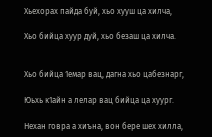Хьехорах пайда буй, хьо хууш ца хилча,

Хьо бийца хуур дуй, хьо безаш ца хилча.


Хьо бийца 1емар вац, дагна хьо цабезнарг,

Юьхь к1айн а лелар вац бийца ца хуург.

Нехан говра а хиъна, вон бере шех хилла,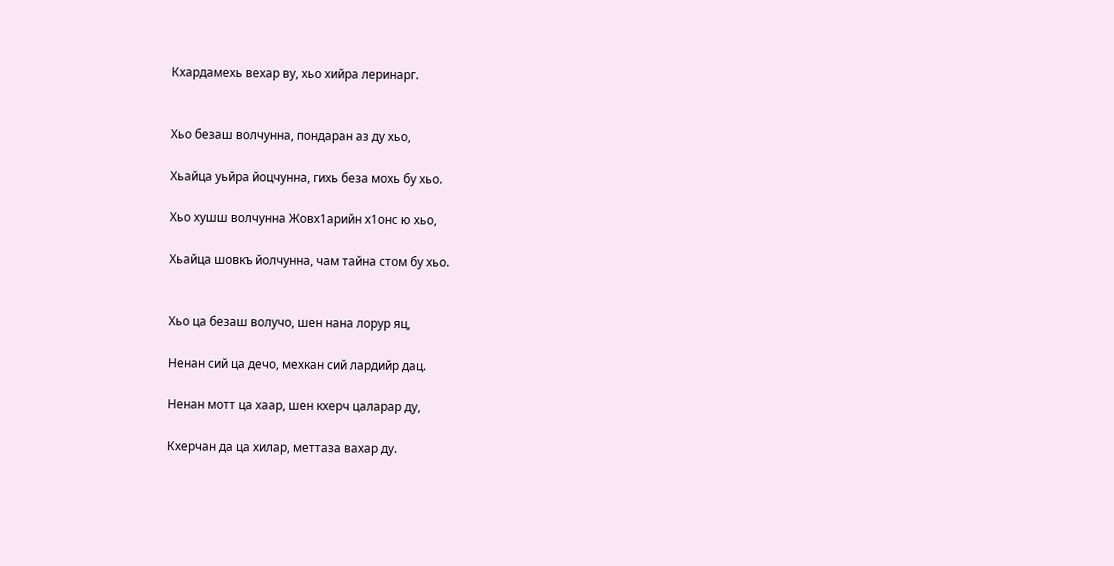Кхардамехь вехар ву, хьо хийра леринарг.


Хьо безаш волчунна, пондаран аз ду хьо,

Хьайца уьйра йоцчунна, гихь беза мохь бу хьо.

Хьо хушш волчунна Жовх1арийн х1онс ю хьо,

Хьайца шовкъ йолчунна, чам тайна стом бу хьо.


Хьо ца безаш волучо, шен нана лорур яц,

Ненан сий ца дечо, мехкан сий лардийр дац.

Ненан мотт ца хаар, шен кхерч цаларар ду,

Кхерчан да ца хилар, меттаза вахар ду.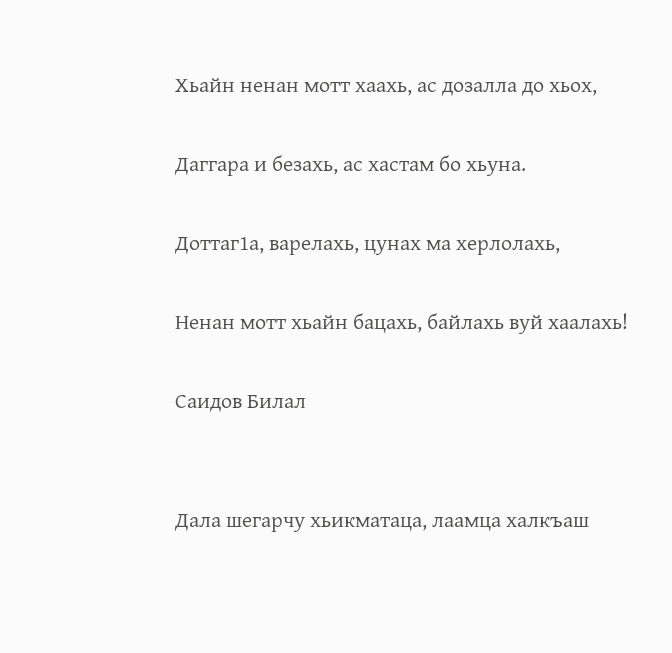Хьайн ненан мотт хаахь, ас дозалла до хьох,

Даггара и безахь, ас хастам бо хьуна.

Доттаг1а, варелахь, цунах ма херлолахь,

Ненан мотт хьайн бацахь, байлахь вуй хаалахь!

Саидов Билал


Дала шегарчу хьикматаца, лаамца халкъаш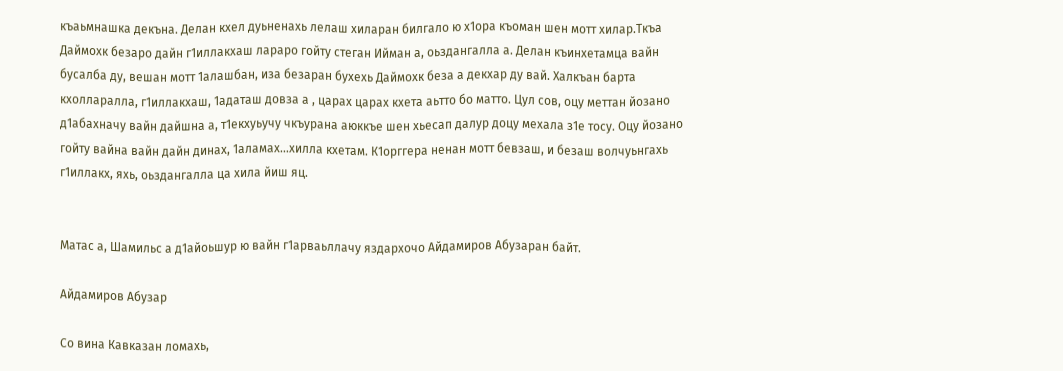къаьмнашка декъна. Делан кхел дуьненахь лелаш хиларан билгало ю х1ора къоман шен мотт хилар.Ткъа Даймохк безаро дайн г1иллакхаш лараро гойту стеган Ийман а, оьздангалла а. Делан къинхетамца вайн бусалба ду, вешан мотт 1алашбан, иза безаран бухехь Даймохк беза а декхар ду вай. Халкъан барта кхолларалла, г1иллакхаш, 1адаташ довза а , царах царах кхета аьтто бо матто. Цул сов, оцу меттан йозано д1абахначу вайн дайшна а, т1екхуьучу чкъурана аюккъе шен хьесап далур доцу мехала з1е тосу. Оцу йозано гойту вайна вайн дайн динах, 1аламах…хилла кхетам. К1орггера ненан мотт бевзаш, и безаш волчуьнгахь г1иллакх, яхь, оьздангалла ца хила йиш яц.


Матас а, Шамильс а д1айоьшур ю вайн г1арваьллачу яздархочо Айдамиров Абузаран байт.

Айдамиров Абузар

Со вина Кавказан ломахь,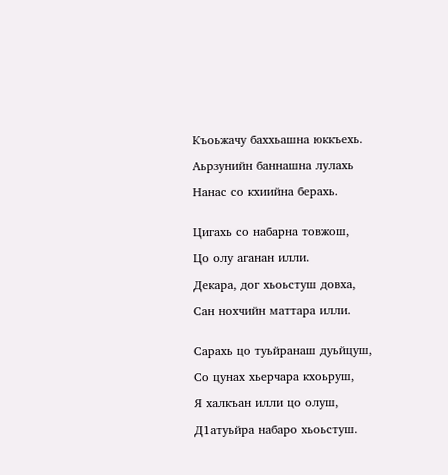Къоьжачу баххьашна юккъехь.

Аьрзунийн баннашна лулахь

Нанас со кхиийна берахь.


Цигахь со набарна товжош,

Цо олу аганан илли.

Декара, дог хьоьстуш довха,

Сан нохчийн маттара илли.


Сарахь цо туьйранаш дуьйцуш,

Со цунах хьерчара кхоьруш,

Я халкъан илли цо олуш,

Д1атуьйра набаро хьоьстуш.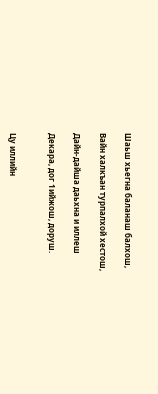Шаьш хьегна баланаш балхош,

Вайн халкъан турпалхой хестош,

Дайн-дайша даьхна и иллеш

Декара, дог 1ийжош, доруш.


Цу иллийн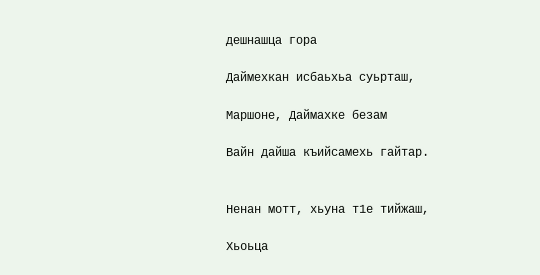дешнашца гора

Даймехкан исбаьхьа суьрташ,

Маршоне, Даймахке безам

Вайн дайша къийсамехь гайтар.


Ненан мотт, хьуна т1е тийжаш,

Хьоьца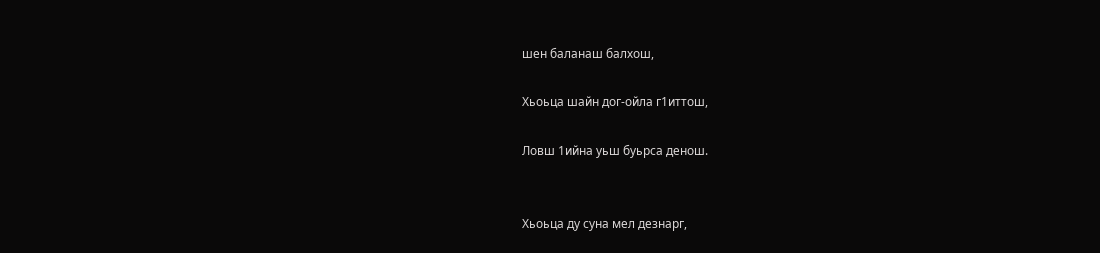шен баланаш балхош,

Хьоьца шайн дог-ойла г1иттош,

Ловш 1ийна уьш буьрса денош.


Хьоьца ду суна мел дезнарг,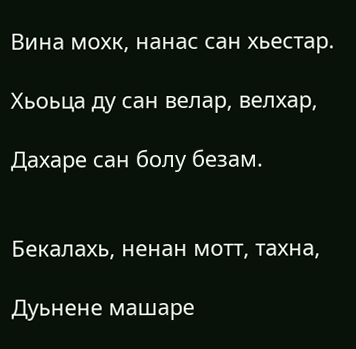Вина мохк, нанас сан хьестар.

Хьоьца ду сан велар, велхар,

Дахаре сан болу безам.


Бекалахь, ненан мотт, тахна,

Дуьнене машаре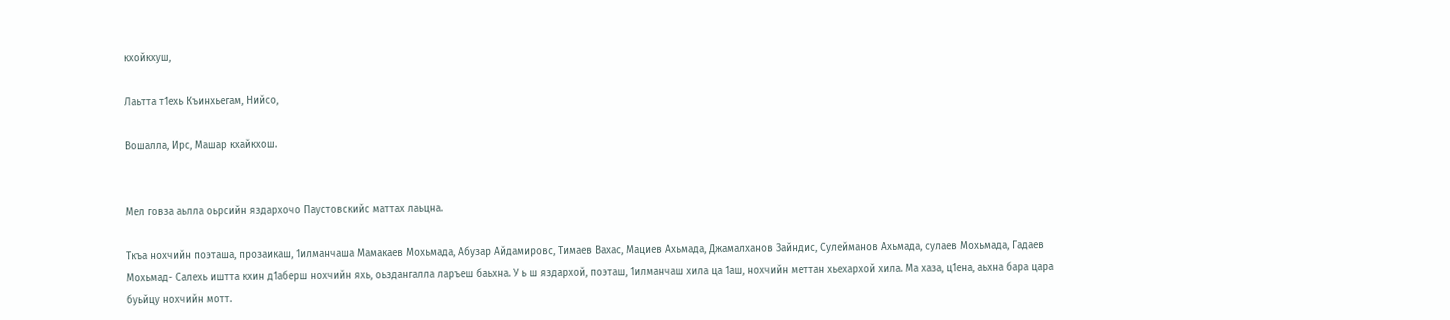кхойкхуш,

Лаьтта т1ехь Къинхьегам, Нийсо,

Вошалла, Ирс, Машар кхайкхош.


Мел говза аьлла оьрсийн яздархочо Паустовскийс маттах лаьцна.

Ткъа нохчийн поэташа, прозаикаш, 1илманчаша Мамакаев Мохьмада, Абузар Айдамировс, Тимаев Вахас, Мациев Ахьмада, Джамалханов Зайндис, Сулейманов Ахьмада, сулаев Мохьмада, Гадаев Мохьмад- Салехь иштта кхин д1аберш нохчийн яхь, оьздангалла ларъеш баьхна. У ь ш яздархой, поэташ, 1илманчаш хила ца 1аш, нохчийн меттан хьехархой хила. Ма хаза, ц1ена, аьхна бара цара буьйцу нохчийн мотт.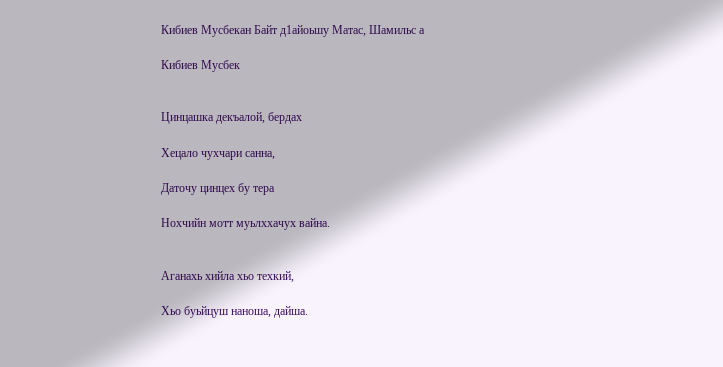Кибиев Мусбекан Байт д1айоьшу Матас, Шамильс а

Кибиев Мусбек


Цинцашка декъалой, бердах

Хецало чухчари санна,

Даточу цинцех бу тера

Нохчийн мотт муьлххачух вайна.


Аганахь хийла хьо техкий,

Хьо буьйцуш наноша, дайша.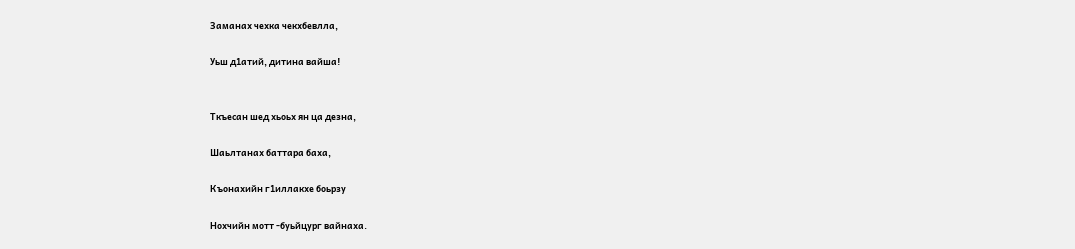Заманах чехка чекхбевлла,

Уьш д1атий, дитина вайша!


Ткъесан шед хьоьх ян ца дезна,

Шаьлтанах баттара баха,

Къонахийн г1иллакхе боьрзу

Нохчийн мотт -буьйцург вайнаха.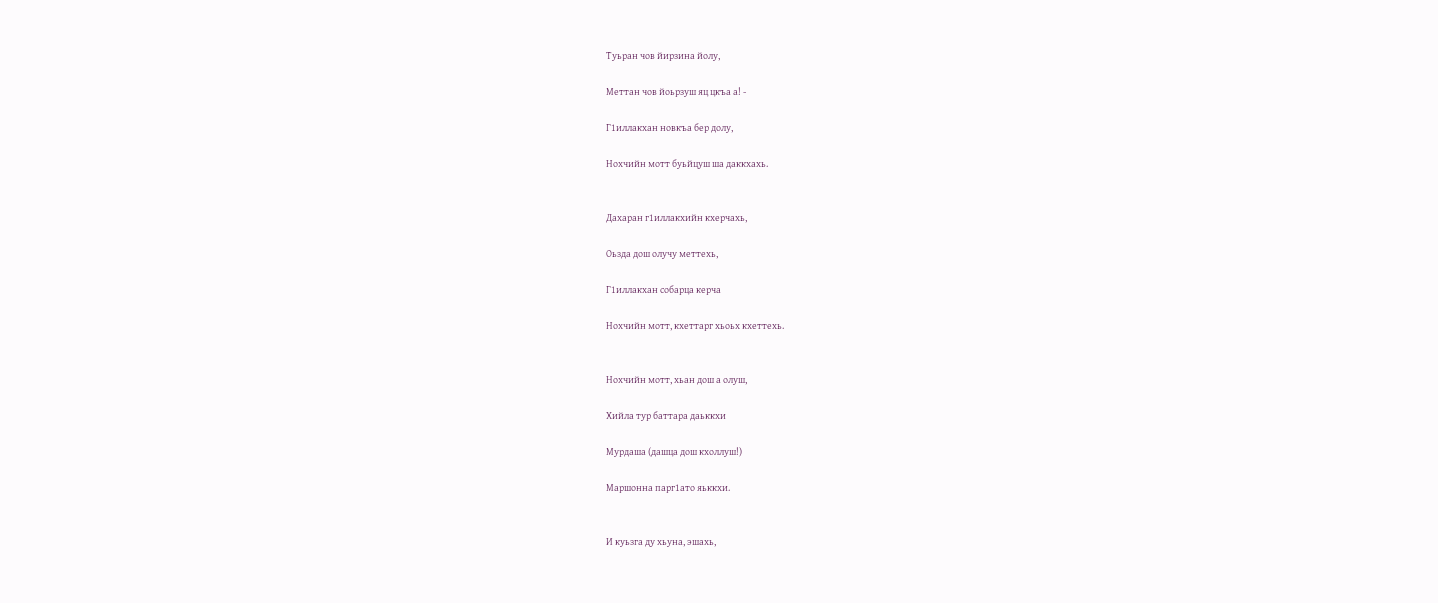Туьран чов йирзина йолу,

Меттан чов йоьрзуш яц цкъа а! -

Г1иллакхан новкъа бер долу,

Нохчийн мотт буьйцуш ша даккхахь.


Дахаран г1иллакхийн кхерчахь,

Оьзда дош олучу меттехь,

Г1иллакхан собарца керча

Нохчийн мотт, кхеттарг хьоьх кхеттехь.


Нохчийн мотт, хьан дош а олуш,

Хийла тур баттара даьккхи

Мурдаша (дашца дош кхоллуш!)

Маршонна парг1ато яьккхи.


И куьзга ду хьуна, эшахь,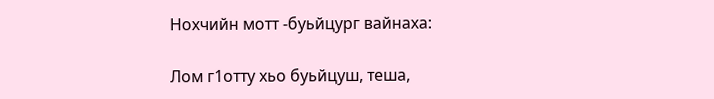Нохчийн мотт -буьйцург вайнаха:

Лом г1отту хьо буьйцуш, теша,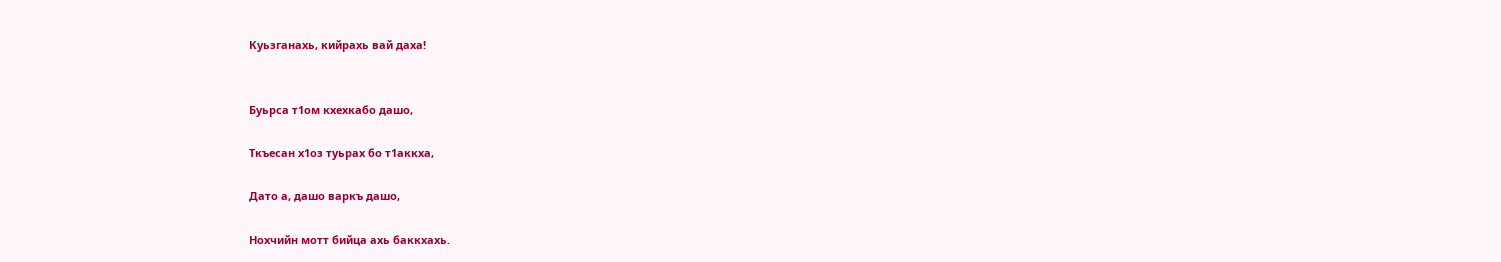Куьзганахь, кийрахь вай даха!


Буьрса т1ом кхехкабо дашо,

Ткъесан х1оз туьрах бо т1аккха,

Дато а, дашо варкъ дашо,

Нохчийн мотт бийца ахь баккхахь.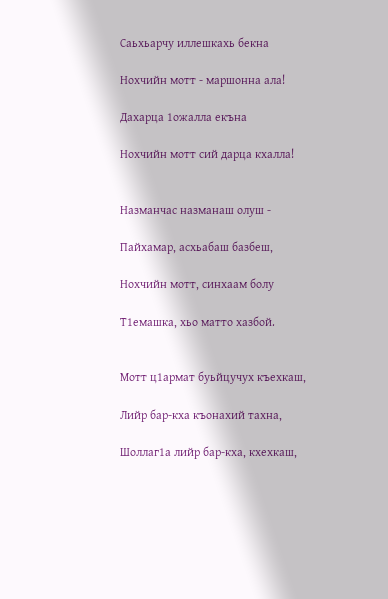Саьхьарчу иллешкахь бекна

Нохчийн мотт - маршонна ала!

Дахарца 1ожалла екъна

Нохчийн мотт сий дарца кхалла!


Назманчас назманаш олуш -

Пайхамар, асхьабаш базбеш,

Нохчийн мотт, синхаам болу

Т1емашка, хьо матто хазбой.


Мотт ц1армат буьйцучух къехкаш,

Лийр бар-кха къонахий тахна,

Шоллаг1а лийр бар-кха, кхехкаш,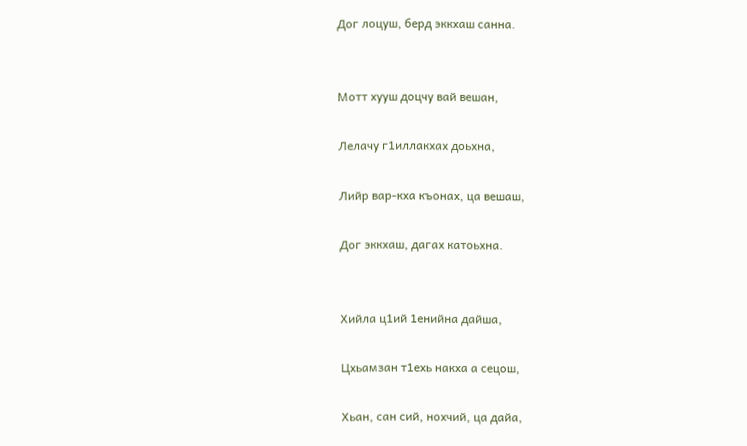Дог лоцуш, берд эккхаш санна.


Мотт хууш доцчу вай вешан,

Лелачу г1иллакхах доьхна,

Лийр вар-кха къонах, ца вешаш,

Дог эккхаш, дагах катоьхна.


Хийла ц1ий 1енийна дайша,

Цхьамзан т1ехь накха а сецош,

Хьан, сан сий, нохчий, ца дайа,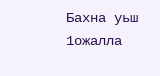Бахна уьш 1ожалла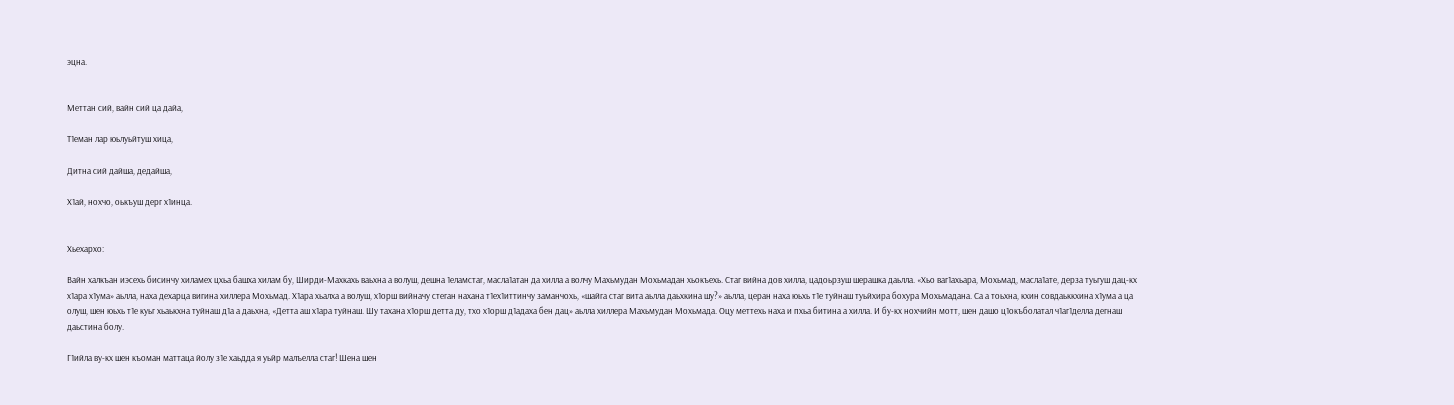эцна.


Меттан сий, вайн сий ца дайа,

Т1еман лар юьлуьйтуш хица,

Дитна сий дайша, дедайша,

Х1ай, нохчо, оькъуш дерг х1инца.


Хьехархо:

Вайн халкъан иэсехь бисинчу хиламех цхьа башха хилам бу, Ширди-Махкахь ваьхна а волуш, дешна 1еламстаг, масла1атан да хилла а волчу Махьмудан Мохьмадан хьокъехь. Стаг вийна дов хилла, цадоьрзуш шерашка даьлла. «Хьо ваг1ахьара, Мохьмад, масла1ате, дерза туьгуш дац-кх х1ара х1ума» аьлла, наха дехарца вигина хиллера Мохьмад. Х1ара хьалха а волуш, х1орш вийначу стеган нахана т1ех1иттинчу заманчохь, «шайга стаг вита аьлла даьхкина шу?» аьлла, церан наха юьхь т1е туйнаш туьйхира бохура Мохьмадана. Са а тоьхна, кхин совдаьккхина х1ума а ца олуш, шен юьхь т1е куьг хьаькхна туйнаш д1а а даьхна, «Детта аш х1ара туйнаш. Шу тахана х1орш детта ду, тхо х1орш д1адаха бен дац» аьлла хиллера Махьмудан Мохьмада. Оцу меттехь наха и пхьа битина а хилла. И бу-кх нохчийн мотт, шен дашо ц1окъболатал ч1аг1делла дегнаш даьстина болу.

Г1ийла ву-кх шен къоман маттаца йолу з1е хаьдда я уьйр малъелла стаг! Шена шен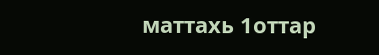маттахь 1оттар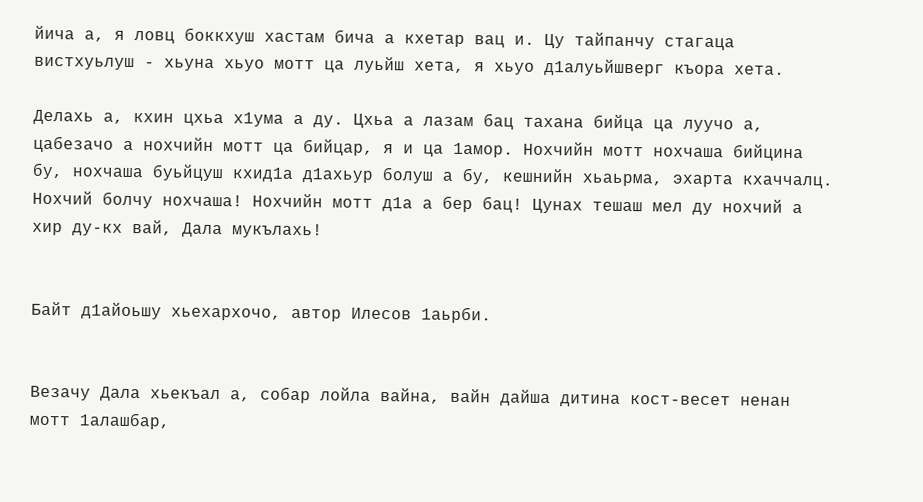йича а, я ловц боккхуш хастам бича а кхетар вац и. Цу тайпанчу стагаца вистхуьлуш - хьуна хьуо мотт ца луьйш хета, я хьуо д1алуьйшверг къора хета.

Делахь а, кхин цхьа х1ума а ду. Цхьа а лазам бац тахана бийца ца луучо а, цабезачо а нохчийн мотт ца бийцар, я и ца 1амор. Нохчийн мотт нохчаша бийцина бу, нохчаша буьйцуш кхид1а д1ахьур болуш а бу, кешнийн хьаьрма, эхарта кхаччалц. Нохчий болчу нохчаша! Нохчийн мотт д1а а бер бац! Цунах тешаш мел ду нохчий а хир ду-кх вай, Дала мукълахь!


Байт д1айоьшу хьехархочо, автор Илесов 1аьрби.


Везачу Дала хьекъал а, собар лойла вайна, вайн дайша дитина кост-весет ненан мотт 1алашбар,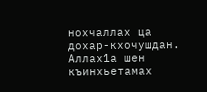нохчаллах ца дохар-кхочушдан. Аллах1а шен къинхьетамах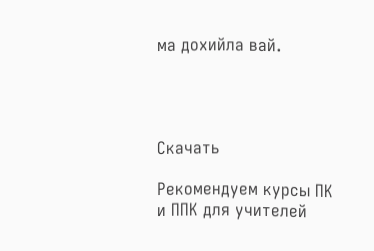ма дохийла вай.




Скачать

Рекомендуем курсы ПК и ППК для учителей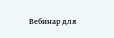Вебинар для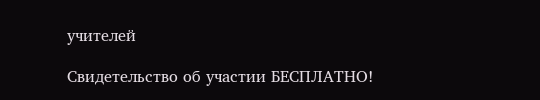учителей

Свидетельство об участии БЕСПЛАТНО!